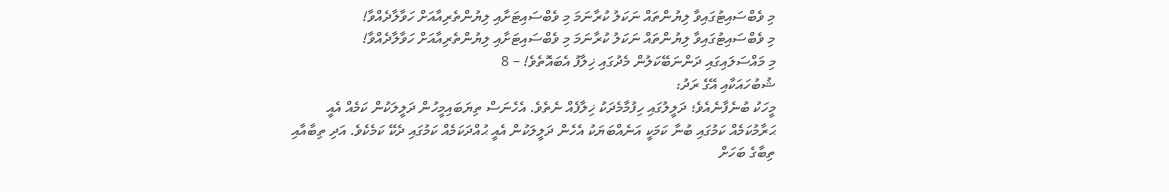މި ވެބްސައިޓުގައިވާ ލިޔުންތައް ނަކަލު ކުރާނަމަ މި ވެބްސައިޓަށާއި ލިޔުންތެރިއާއަށް ހަވާލާދެއްވާ!
މި ވެބްސައިޓުގައިވާ ލިޔުންތައް ނަކަލު ކުރާނަމަ މި ވެބްސައިޓަށާއި ލިޔުންތެރިއާއަށް ހަވާލާދެއްވާ!
މި މައްސަލައިގައި ދަންނަބޭކަލުން މެދުގައި ޚިލާފު އެބައޮތެވެ! – 8
ޝުބުހައަކާއި އޭގެ ރަދު:
މީހަކު ބުނެފާނެއެވެ؛ ދަލީލުގައި ހިފުމާމެދަކު ޚިލާފެއް ނެތެވެ. އެހެނަސް ތިޔަބައިމީހުން ދަލީލަކުން ކަމެއް އެއީ ޙަރާމުކަމެއް ކަމުގައި ބުނާ ކަމަކީ އަނެއްބަޔަކު އެހެން ދަލީލަކުން އެއީ ޙުއްދަކަމެއް ކަމުގައި ދެކޭ ކަމެކެވެ. އަދި ތިބާއާއި ތިބާގެ ބަހަށް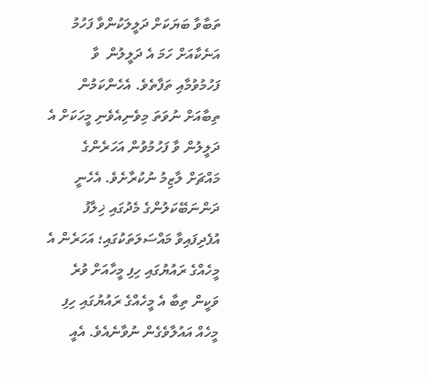ތަބާވާ ބަޔަކަށް ދަލީލަކުންވާ ފަހުމު އަނެކާއަށް ހަމަ އެ ދަލީލުން  ވާ ފަހުމުވުމާއި ތަފާތެވެ. އެހެންކަމުން ތިބާއަށް ނުވަތަ މިވެނިއެވެނި މީހަކަށް އެ ދަލީލުން ވާ ފަހުމުވުން އަހަރެންގެ މައްޗަށް ލާޒިމު ނުކުރާށެވެ. އެހެނީ ދަންނަބޭކަލުންގެ މެދުގައި ޚިލާފު އުފެދިފައިވާ މައްސަލަތަކުގައި؛ އަހަރެން އެ މީހެއްގެ ރައުޔުގައި ހިފި މީހާއަށް ވުރެ ވަކީން ތިބާ އެ މީހެއްގެ ރައުޔުގައި ހިފި މީހެއް އައުލާވެގެން ނުވާނެއެވެ. އެއީ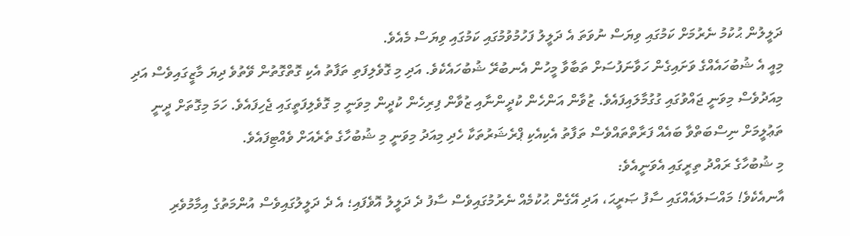ދަލީލުން ޙުކުމު ނެރުމަށް ކަމުގައި ވިޔަސް ނުވަތަ އެ ދަލީލު ފަހުމުވުމުގައި ކަމުގައި ވިޔަސް މެއެވެ.
މިއީ އެ ޝުބުހައެއްގެ ވަށައިގެން ހަވާނަފުސަށް ތަބާވާ މީހުން އެނބުރޭ ޝުބުހައެކެވެ. އަދި މި ގޮވެލިފަތި ތަފާތު އެކި ގޮތްގޮތުން ވޭތުވެ ދިޔަ މާޒީގައިވެސް އަދި މިއަދުވެސް މިވަނީ ޖައްވުގައި ގުގުމާލައިފައެވެ. ޒުވާން އަންހެން ކުދީންނާއި ޒުވާން ފިރިހެން ކުދީން މިވަނީ މި ގޮވެލިފަތީގައި ޖެހިފައެވެ. ހަމަ މިގޮތަށް ދީނީ ތަޢުލީމަށް ނިސްބަތްވާ ބައެއް ފަރާތްތައްވެސް ތަފާތު އެކިއެކި ޕްރެޝަރުތަކާ ހެދި މިއަދު މިވަނީ މި ޝުބުހާގެ ތެރެއަށް ވެއްޓިފައެވެ.
މި ޝުބުހާގެ ރައްދު ތިރީގައި އެވަނީއެވެ:
އާނއެކެވެ! މައްސަލައެއްގައި ސާފު ޞަރީޙަ، އަދި އޭގެން ޙުކުމެއް ނެރުމުގައިވެސް ސާފު ދެ ދަލީލު އޮވެފައި؛ އެ ދެ ދަލީލުގައިވެސް އުންމަތުގެ އިމާމުވެރި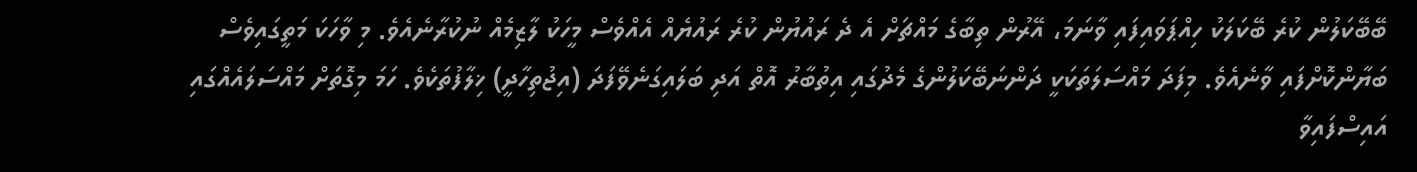ބޭބޭކަލުން ކުރެ ބޭކަލަކު ހިއްޕަވައިފައި ވާނަމަ، އޭރުން ތިބާގެ މައްޗަށް އެ ދެ ރައުޔުން ކުރެ ރައުޔެއް އެއްވެސް މީހަކު ލާޒިމެއް ނުކުރާނެއެވެ. މި ވާހަކަ މަތީގައިވެސް ބަޔާންކޮށްފައި ވާނެއެވެ. މިފަދަ މައްސަލަތަކަކީ ދަންނަބޭކަލުންގެ މެދުގައި އިތުބާރު އޮތް އަދި ބަލައިގަނެވޭފަދަ (އިޖުތިހާދީ) ޚިލާފުތަކެވެ. ހަމަ މިގޮތަށް މައްސަލައެއްގައި އައިސްފައިވާ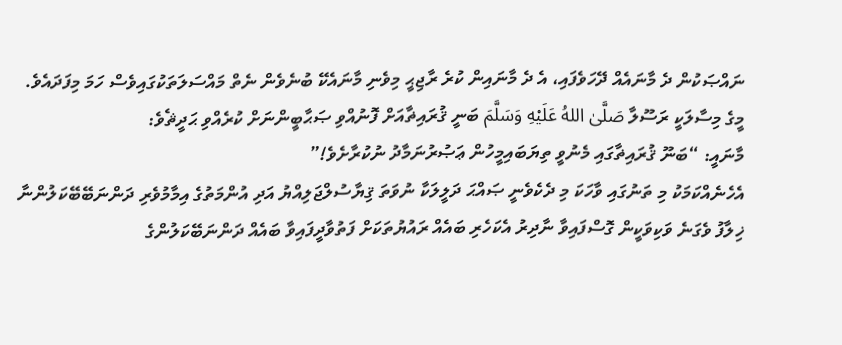ނައްޞަކުން ދެ މާނައެއް ދޭހަވެފައި، އެ ދެ މާނައިން ކުރެ ރާޖިޙީ މިވެނި މާނައެކޭ ބުނެވެން ނެތް މައްސަލަތަކުގައިވެސް ހަމަ މިފަދައެވެ. މީގެ މިސާލަކީ ރަސޫލާ صَلَّىٰ اللهُ عَلَيْهِ وَسَلَّمَ ބަނީ ޤުރައިޡާއަށް ފޮނުއްވި ޞަޙާބީންނަށް ކުރެއްވި ޙަދީޘެވެ:
މާނައީ: “ބަނޫ ޤުރައިޡާގައި މެނުވީ ތިޔަބައިމީހުން ޢަޞުރުނަމާދު ނުކުރާށެވެ!”
އެހެނެއްކަމަކު މި ތަނުގައި ވާހަކަ މި ދެކެވެނީ ޞައްޙަ ދަލީލަކާ ނުވަތަ ޤިޔާސުލްޖަލިއްޔު އަދި އުންމަތުގެ އިމާމުވެރި ދަންނަބޭބޭކަލުންނާ ޚިލާފު ވެގަނެ ވަކިވަކީން ގޮސްފައިވާ ނާދިރު އެކަހެރި ބައެއް ރައުޔުތަކަށް ފަތުވާދީފައިވާ ބައެއް ދަންނަބޭކަލުންގެ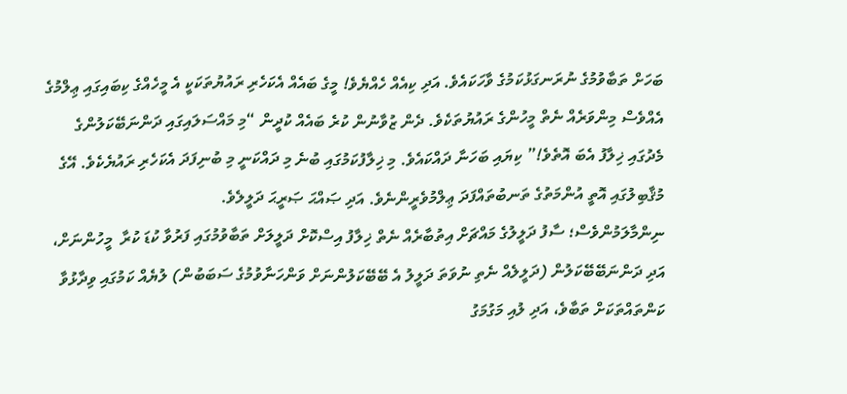ބަހަށް ތަބާވުމުގެ ނުރަނގަޅުކަމުގެ ވާހަކައެވެ. އަދި ކިއެއް ހެއްޔެވެ! މީގެ ބައެއް އެކަހެރި ރައުޔުތަކަކީ އެ މީހެއްގެ ކިބައިގައި ޢިލްމުގެ އެއްވެސް މިންވަރެއް ނެތް މީހުންގެ ރައުޔުތަކެވެ. ދެން ޒުވާނުން ކުރެ ބައެއް ކުދީން “މި މައްސަލައިގައި ދަންނަބޭކަލުންގެ މެދުގައި ޚިލާފު އެބަ އޮތެވެ!” ކިޔައި ބަހަނާ ދައްކައެވެ. މި ޚިލާފުކަމުގައި ބުނެ މި ދައްކަނީ މި ބުނިފަދަ އެކަހެރި ރައުޔެކެވެ. އޭގެ މުޤާބިލުގައި އޮތީ އުންމަތުގެ ތަނބުތައްފަދަ ޢިލްމުވެރީންނެވެ. އަދި ޞައްޙަ ޞަރީޙަ ދަލީލެވެ.
ނިންމާލަމުންވެސް؛ ސާފު ދަލީލުގެ މައްޗަށް އިތުބާރެއް ނެތް ޚިލާފު އިސްކޮށް ދަލީލަށް ތަބާވުމުގައި ފަރުވާ ކުޑަ ކުރާ  މީހުންނަށް، އަދި ދަންނަބޭބޭކަލުން (ދަލީލެއް ނެތި ނުވަތަ ދަލީލު އެ ބޭބޭކަލުންނަށް ވަންހަނާވުމުގެ ސަބަބުން) ލުޔެއް ކަމުގައި ވިދާޅުވާ ކަންތައްތަކަށް ތަބާވެ، އަދި ލުއި މަގުމަގު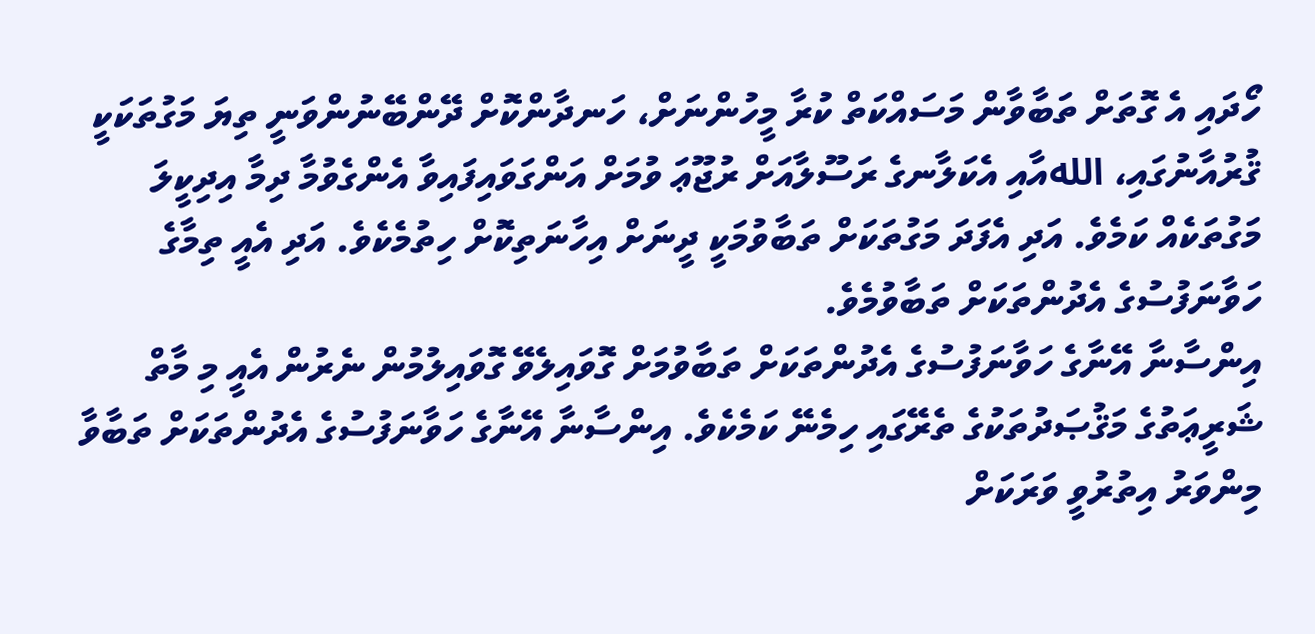ހޯދައި އެ ގޮތަށް ތަބާވާން މަސައްކަތް ކުރާ މީހުންނަށް، ހަނދާންކޮށް ދޭންބޭނުންވަނީ ތިޔަ މަގުތަކަކީ ޤުރުއާނުގައި، اللهއާއި އެކަލާނގެ ރަސޫލާއަށް ރުޖޫޢަ ވުމަށް އަންގަވައިފައިވާ އެންގެވުމާ ދިމާ އިދިކީލަ މަގުތަކެއް ކަމެވެ. އަދި އެފަދަ މަގުތަކަށް ތަބާވުމަކީ ދީނަށް އިހާނަތިކޮށް ހިތުމެކެވެ. އަދި އެއީ ތިމާގެ ހަވާނަފުސުގެ އެދުންތަކަށް ތަބާވުމެވެ.
އިންސާނާ އޭނާގެ ހަވާނަފުސުގެ އެދުންތަކަށް ތަބާވުމަށް ގޮވައިލެވޭ ގޮވައިލުމުން ނެރުން އެއީ މި މާތް ޝަރީޢަތުގެ މަޤުޞަދުތަކުގެ ތެރޭގައި ހިމެނޭ ކަމެކެވެ. އިންސާނާ އޭނާގެ ހަވާނަފުސުގެ އެދުންތަކަށް ތަބާވާ މިންވަރު އިތުރުވީ ވަރަކަށް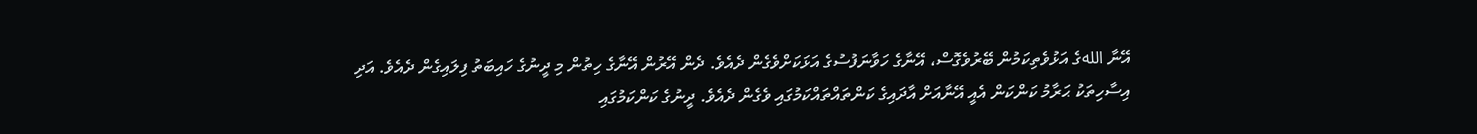އޭނާ اللهގެ އަޅުވެތިކަމުން ބޭރުވެގޮސް، އޭނާގެ ހަވާނަފުސުގެ އަޅަކަށްވެގެން ދެއެވެ. ދެން އޭރުން އޭނާގެ ހިތުން މި ދީނުގެ ހައިބަތު ފިލައިގެން ދެއެވެ. އަދި އިސާހިތަކު ޙަރާމު ކަންކަން އެއީ އޭނާއަށް އާދައިގެ ކަންތައްތައްކަމުގައި ވެގެން ދެއެވެ. ދީނުގެ ކަންކަމުގައި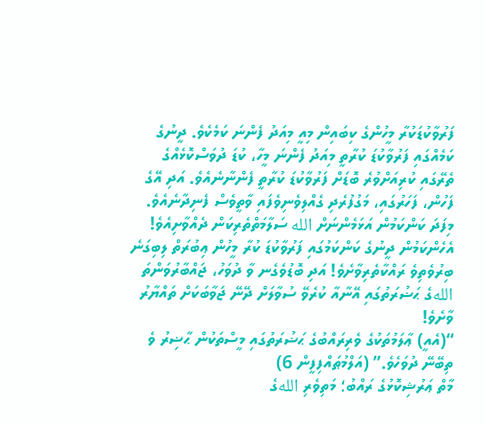ފަރުވާކުޑަކުރާ މީހުންގެ ކިބައިން މިއީ މިއަދު ފެންނަ ކަމެކެވެ. ދީނުގެ ކަމެއްގައި ފަރުވާކުޑަ ކުރާތީ މިއަދު ފެންނަ މީހާ، ކުޑަ ދުވަސްކޮޅެއްގެ ތެރޭގައި ކުރިއަށްވުރެ ބޮޑަށް ފަރުވާކުޑަ ކުރާތީ ފެންނާނެއެވެ. އަދި އޭގެ ފަހުން، ފަހަރުގައި، މަގުފުރެދި ގެއްލިވެނިވެފައި ވާތީވެސް ފެނިދާނެއެވެ. މިފަދަ ކަންކަމުން އަޅަމެންނަށް الله ސަލާމަތްތެރިކަން ދެއްވާށިއެވެ!
އެހެންކަމުން ދީނުގެ ކަންކަމުގައި ފަރުވާކުޑަ ކުރާ މީހުން ޢިބުރަތް ލިބިގަނެ ބިރުވެތިވެ ރައްކާތެރިވާށެވެ! އަދި ބޮޑުވެގެނ ވާ ދުވަހު، ޖައްބާރުވަންތަ اللهގެ ޙަޟުރަތުގައި އޭނާއާ ކުރެވޭ ސުވާލަށް ދޭނޭ ޖަވާބަކަށް ތައްޔާރު ވާށެވެ!
“(އެއީ) ޢާލަމުތަކުގެ ވެރިރައްބުގެ ޙަޟުރަތުގައި މީސްތަކުން ޙާޟިރު ވެ ތިބޭނޭ ދުވަހެވެ.” (އަލްމުޠައްފިފީން 6)
މާތް ޢަރުޝިކޮޅުގެ ރައްބު؛ މަތިވެރި اللهގެ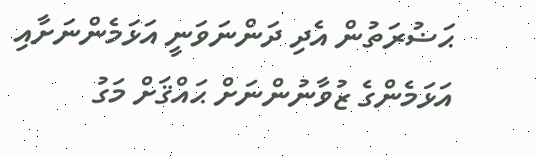ޙަޟުރަތުން އެދި ދަންނަވަނީ އަޅަމެންނަށާއި އަޅަމެންގެ ޒުވާނުންނަށް ޙައްޤަށް މަގު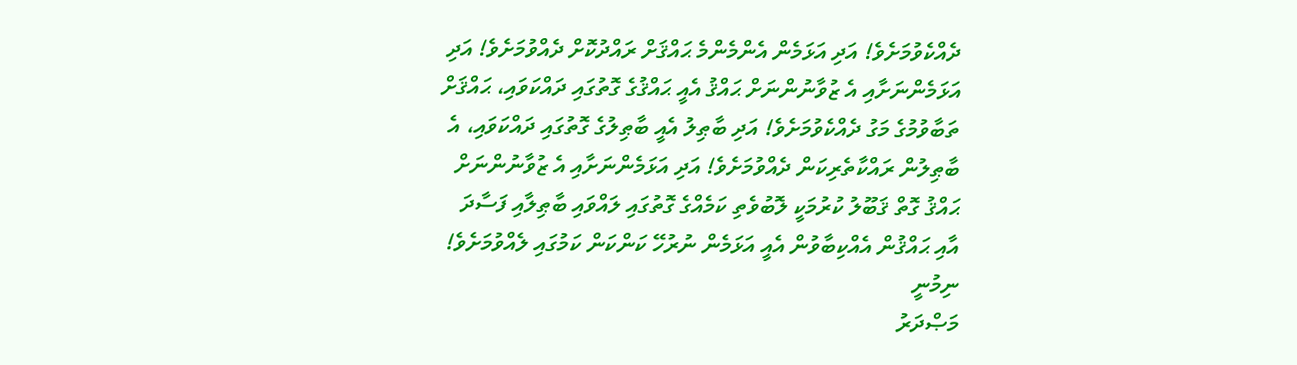ދެއްކެވުމަށެވެ! އަދި އަޅަމެން އެންމެންމެ ޙައްޤަށް ރައްދުކޮށް ދެއްވުމަށެވެ! އަދި އަޅަމެންނަށާއި އެ ޒުވާނުންނަށް ޙައްޤު އެއީ ޙައްޤުގެ ގޮތުގައި ދައްކަވައި، ޙައްޤަށް ތަބާވުމުގެ މަގު ދެއްކެވުމަށެވެ! އަދި ބާޠިލު އެއީ ބާޠިލުގެ ގޮތުގައި ދައްކަވައި، އެ ބާޠިލުން ރައްކާތެރިކަން ދެއްވުމަށެވެ! އަދި އަޅަމެންނަށާއި އެ ޒުވާނުންނަށް ޙައްޤު ގޮތް ޤަބޫލު ކުރުމަކީ ލޮބުވެތި ކަމެއްގެ ގޮތުގައި ލައްވައި ބާޠިލާއި ފަސާދަ އާއި ޙައްޤުން އެއްކިބާވުން އެއީ އަޅަމެން ނުރުހޭ ކަންކަން ކަމުގައި ލެއްވުމަށެވެ!
ނިމުނީ
މަޞްދަރު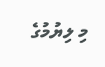މި ލިޔުމުގެ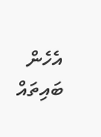އެހެން ބައިތައް